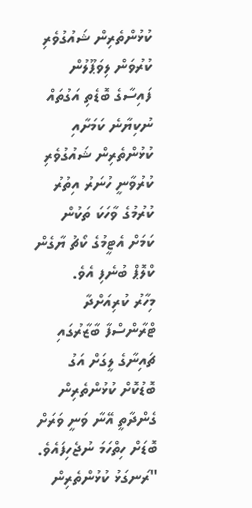ކުޅުންތެރިން ޝައުގުވެރި ކުރުވަން ލިވަޕޫލުން ފައިސާގެ ބޮޑެތި އަގުތައް ނުކިޔާނެ ކަމަށާއި ކުޅުންތެރިން ޝައުގުވެރި ކުރުވާނީ ހުނަރު އިތުރު ކުރުމުގެ ވާހަކަ ތަކުން ކަމަށް އެޓީމުގެ ކޯޗު ޔާގެން ކްލޮޕް ބުނެފި އެވެ.
މިހާރު ކުރިއަށްދާ ޓްރާންސްފާ ބާޒާރުގައި ޗައިނާގެ ލީގަށް އަގު ބޮޑުކޮށް ކުޅުންތެރިން ގެންދާތީ އޭނާ ވަނީ ވަރަށް ބޮޑަށް ހިތްހަމަ ނުޖެހިފައެވެ.
"ރަނގަޅު ކުޅުންތެރިން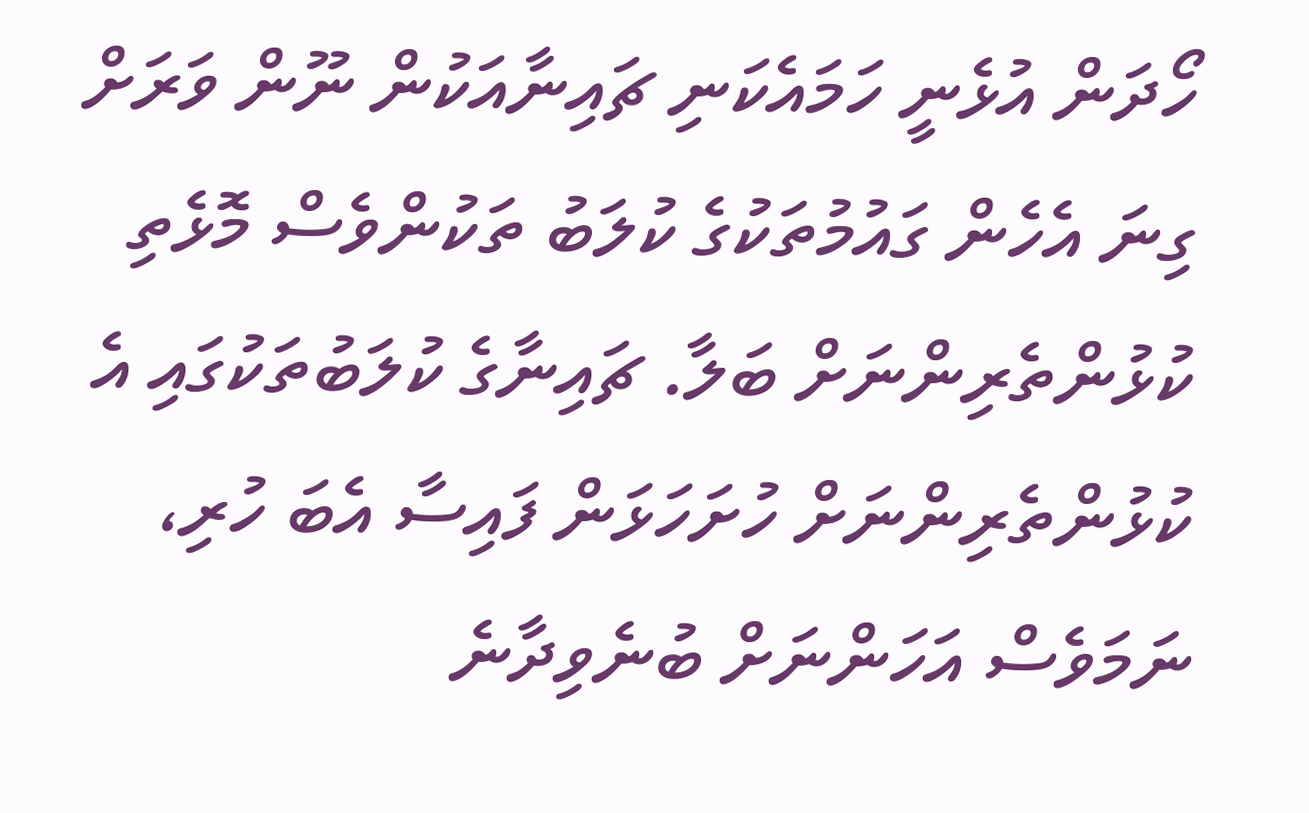ހޯދަން އުޅެނީ ހަމައެކަނި ޗައިނާއަކުން ނޫން ވަރަށް ގިނަ އެހެން ގައުމުތަކުގެ ކުލަބު ތަކުންވެސް މޮޅެތި ކުޅުންތެރިންނަށް ބަލާ. ޗައިނާގެ ކުލަބުތަކުގައި އެ ކުޅުންތެރިންނަށް ހުށަހަޅަން ފައިސާ އެބަ ހުރި، ނަމަވެސް އަހަންނަށް ބުނެވިދާނެ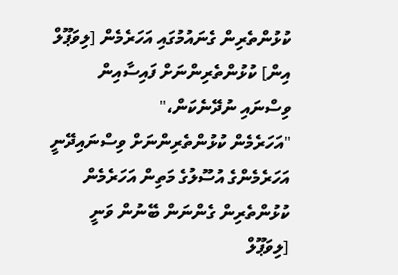ކުޅުންތެރިން ގެނައުމުގައި އަހަރެމެން [ލިވަޕޫލް އިން] ކުޅުންތެރިންނަށް ފައިސާއިން ވިސްނައި ނުދޭނެކަން،"
"އަހަރެމެން ކުޅުންތެރިންނަށް ވިސްނައިދޭނީ އަހަރެމެންގެ އުސޫލުގެ މަތިން އަހަރެމެން ކުޅުންތެރިން ގެންނަން ބޭނުން ވަނީ [ލިވަޕޫލް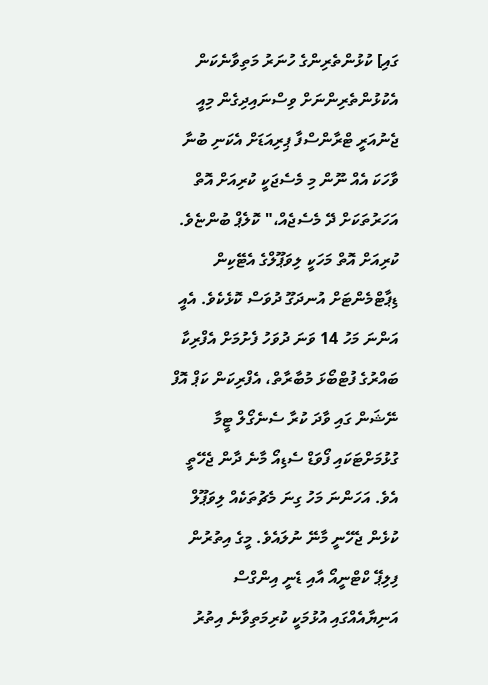ގައި] ކުޅުންތެރިންގެ ހުނަރު މަތިވާނެކަން އެކުޅުންތެރިންނަށް ވިސްނައިދިގެން މިއީ ޖެނުއަރީ ޓްރާންސްފާ ޕިރިއަޑަށް އެކަނި ބުނާ ވާހަކަ އެއް ނޫން މި މެސެޖަކީ ކުރިއަށް އޮތް އަހަރުތަކަށް ދޭ މެސެޖެއް،" ކޮލެޕް ބުންޏެވެ.
ކުރިއަށް އޮތް މަހަކީ ލިވަޕޫލްގެ އެޓޭކިން ޑިޕާޓްމެންޓަށް އުނދަގޫ ދުވަސް ކޮޅެކެވެ. އެއީ އަންނަ މަހު 14 ވަނަ ދުވަހު ފެށުމަށް އެފްރިކާ ބައްރުގެ ފުޓްބޯޅަ މުބާރާތް، އެފްރިކަން ކަޕް އޮފް ނޭޝަން ގައި ވާދަ ކުރާ ސެނެގޯލް ޓީމާ ގުޅުމަށްޓަކައި ފޯވަޑް ސެޑިއޯ މާނެ ދާން ޖެހޭތީ އެވެ. އަހަންނަ މަހު ގިނަ މެޗުތަކެއް ލިވަޕޫލް ކުޅެން ޖެހޭނީ މާނޭ ނުލައެވެ. މީގެ އިތުރުން ފިލިޕޭ ކްޓްނީއޯ އާއި ޑެނީ އިންގްސް އަނިޔާއެއްގައި އުޅުމަކީ ކުރިމަތިވާނެ އިތުރު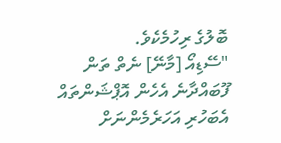ބޮލުގެ ރިހުމެކެވެ.
"ސޭޑިއޯ [މާނޭ] ނެތް ތަން ފޫބައްދާނެ އެހެން އޮޕްޝަންތައް އެބަހުރި އަހަރެމެންނަށް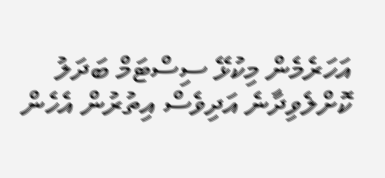އަހަރެމެން މިކުޅޭ ސިސްޓަމް ބަދަލު ކޮށްލެވިދާނެ އަދިވެސް އިތުރުން އެހެން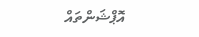އޮޕްޝަންތައް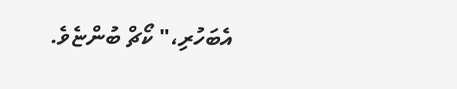އެބަހުރި،" ކޯޗް ބުންޏެވެ.